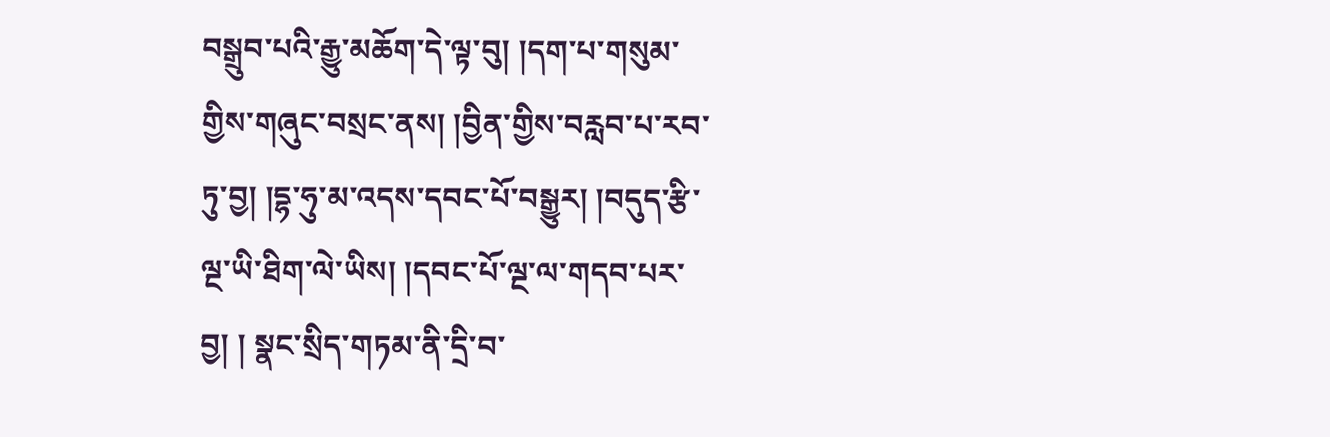བསྒྲུབ་པའི་རྒྱུ་མཆོག་དེ་ལྟ་བུ། །དག་པ་གསུམ་གྱིས་གཞུང་བསྲང་ནས། །བྱིན་གྱིས་བརླབ་པ་རབ་ཏུ་བྱ། །དྷ་ཧུ་མ་འདས་དབང་པོ་བསྒྱུར། །བདུད་རྩི་ལྔ་ཡི་ཐིག་ལེ་ཡིས། །དབང་པོ་ལྔ་ལ་གདབ་པར་བྱ། ། སྣང་སྲིད་གཏམ་ནི་དྲི་བ་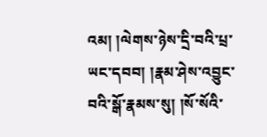འམ། །ལེགས་ཉེས་དྲི་བའི་པྲ་ཡང་དབབ། །རྣམ་ཤེས་འབྱུང་བའི་སྒོ་རྣམས་སུ། །སོ་སོའི་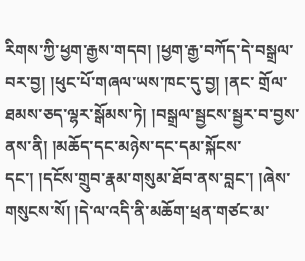རིགས་ཀྱི་ཕྱག་རྒྱས་གདབ། །ཕྱག་རྒྱ་བཀོད་དེ་བསྒྲལ་བར་བྱ། །ཕུང་པོ་གཞལ་ཡས་ཁང་དུ་བྱ། །ནང་ གྲོལ་ཐམས་ཅད་ལྷར་སྒོམས་ཏེ། །བསྒྲལ་སྦྱངས་སྦྱར་བ་བྱས་ནས་ནི། །མཆོད་དང་མཉེས་དང་དམ་སྐོངས་དང་། །དངོས་གྲུབ་རྣམ་གསུམ་ཐོབ་ནས་བླང་། །ཞེས་གསུངས་སོ། །དེ་ལ་འདི་ནི་མཆོག་ཕྲན་གཙང་མ་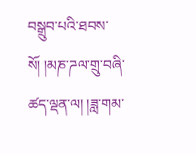བསྒྲུབ་པའི་ཐབས་སོ། །མཎ་ཌལ་གྲུ་བཞི་ཚད་ལྡན་ལ། །ཟླ་གམ་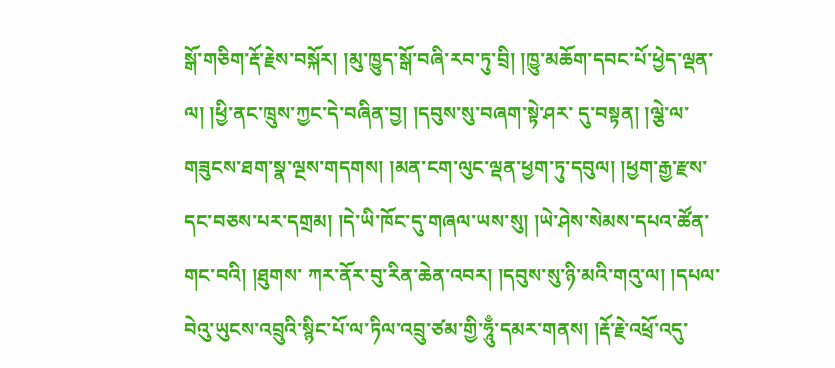སྒོ་གཅིག་རྡོ་རྗེས་བསྐོར། །མུ་ཁྱུད་སྒོ་བཞི་རབ་ཏུ་བྲི། །ཁྱུ་མཆོག་དབང་པོ་ཕྱེད་ལྡན་ལ། །ཕྱི་ནང་ཁྲུས་ཀྱང་དེ་བཞིན་བྱ། །དབུས་སུ་བཞག་སྟེ་ཤར་ དུ་བསྟན། །ལྕེ་ལ་གཟུངས་ཐག་སྣ་ལྔས་གདགས། །མན་ངག་ལུང་ལྡན་ཕྱག་ཏུ་དབུལ། །ཕྱག་རྒྱ་རྫས་དང་བཅས་པར་དགྲམ། །དེ་ཡི་ཁོང་དུ་གཞལ་ཡས་སུ། །ཡེ་ཤེས་སེམས་དཔའ་ཚོན་གང་བའི། །ཐུགས་ ཀར་ནོར་བུ་རིན་ཆེན་འབར། །དབུས་སུ་ཉི་མའི་གའུ་ལ། །དཔལ་བེའུ་ཡུངས་འབྲུའི་སྙིང་པོ་ལ་ཏིལ་འབྲུ་ཙམ་གྱི་ཧཱུྃ་དམར་གནས། །རྡོ་རྗེ་འཕྲོ་འདུ་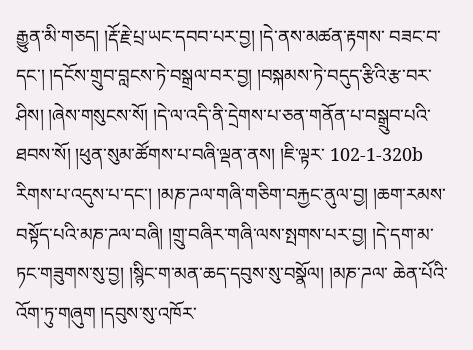རྒྱུན་མི་གཅད། །རྡོ་རྗེ་པྲ་ཡང་དབབ་པར་བྱ། །དེ་ནས་མཚན་རྟགས་ བཟང་བ་དང་། །དངོས་གྲུབ་བླངས་ཏེ་བསྒྲལ་བར་བྱ། །བསྐམས་ཏེ་བདུད་རྩིའི་རྩ་བར་ཤིས། །ཞེས་གསུངས་སོ། །དེ་ལ་འདི་ནི་དྲེགས་པ་ཅན་གནོན་པ་བསྒྲུབ་པའི་ཐབས་སོ། །ཕུན་སུམ་ཚོགས་པ་བཞི་ལྡན་ནས། །ཇི་ལྟར་ 102-1-320b རིགས་པ་འདུས་པ་དང་། །མཎ་ཌལ་གཞི་གཅིག་བརྐྱང་ནུལ་བྱ། །ཆག་རམས་བསྟོད་པའི་མཎ་ཌལ་བཞི། །གྲུ་བཞིར་གཞི་ལས་སྤགས་པར་བྱ། །དེ་དག་མ་ཏང་གཟུགས་སུ་བྱ། །སྙིང་ག་མན་ཆད་དབུས་སུ་བསྣོལ། །མཎ་ཌལ་ ཆེན་པོའི་འོག་ཏུ་གཞུག །དབུས་སུ་འཁོར་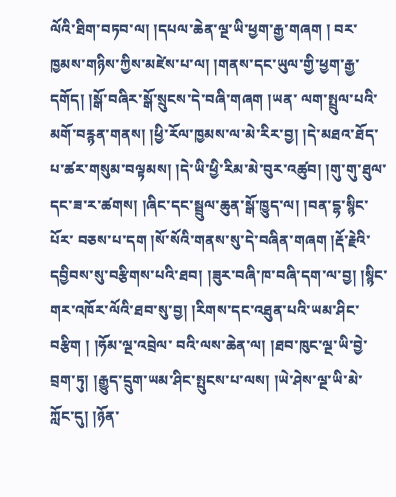ལོའི་ཐིག་བཏབ་ལ། །དཔལ་ཆེན་ལྔ་ཡི་ཕྱག་རྒྱ་གཞག ། བར་ཁྱམས་གཉིས་ཀྱིས་མཛེས་པ་ལ། །གནས་དང་ཡུལ་གྱི་ཕྱག་རྒྱ་དགོད། །སྒོ་བཞིར་སྒོ་སྲུངས་དེ་བཞི་གཞག །ཡན་ ལག་སྤྲུལ་པའི་མགོ་བརྙན་གནས། །ཕྱི་རོལ་ཁྱམས་ལ་མེ་རིར་བྱ། །དེ་མཐའ་ཐོད་པ་ཚར་གསུམ་བལྟམས། །དེ་ཡི་ཕྱི་རིམ་མེ་བུར་འཚུབ། །གུ་གུ་ཐུལ་དང་ཟ་ར་ཚགས། །ཞིང་དང་སྦྲུལ་ཆུན་སྒོ་ཁྱུད་ལ། །བན་དྷ་སྙིང་པོར་ བཅས་པ་དག །སོ་སོའི་གནས་སུ་དེ་བཞིན་གཞག །རྡོ་རྗེའི་དབྱིབས་སུ་བརྩིགས་པའི་ཐབ། །ཟུར་བཞི་ཁ་བཞི་དག་ལ་བྱ། །སྙིང་གར་འཁོར་ལོའི་ཐབ་སུ་བྱ། །རིགས་དང་འཐུན་པའི་ཡམ་ཤིང་བརྩིག ། །ཧོམ་ལྔ་འབྲེལ་ བའི་ལས་ཆེན་ལ། །ཐབ་ཁུང་ལྔ་ཡི་བྱེ་བྲག་ཏུ། །རྒྱུད་དྲུག་ཡམ་ཤིང་སྤུངས་པ་ལས། །ཡེ་ཤེས་ལྔ་ཡི་མེ་ཀློང་དུ། །ཉོན་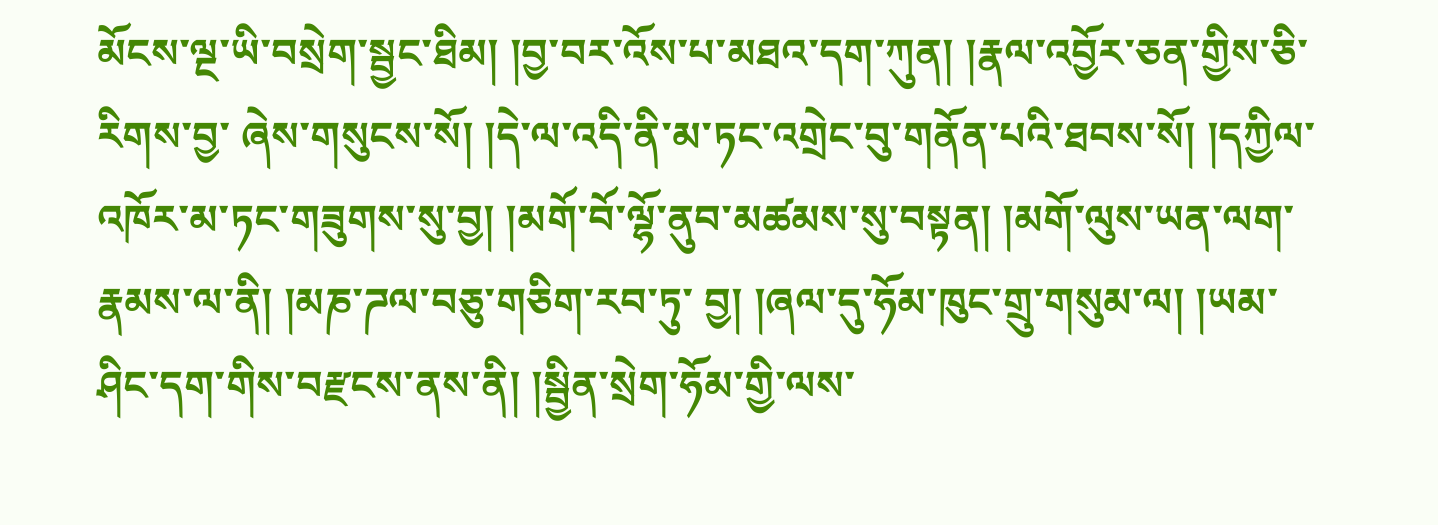མོངས་ལྔ་ཡི་བསྲེག་སྦྱང་ཐིམ། །བྱ་བར་འོས་པ་མཐའ་དག་ཀུན། །རྣལ་འབྱོར་ཅན་གྱིས་ཅི་རིགས་བྱ་ ཞེས་གསུངས་སོ། །དེ་ལ་འདི་ནི་མ་ཏང་འགྲེང་བུ་གནོན་པའི་ཐབས་སོ། །དཀྱིལ་འཁོར་མ་ཏང་གཟུགས་སུ་བྱ། །མགོ་བོ་ལྷོ་ནུབ་མཚམས་སུ་བསྟན། །མགོ་ལུས་ཡན་ལག་རྣམས་ལ་ནི། །མཎ་ཌལ་བཅུ་གཅིག་རབ་ཏུ་ བྱ། །ཞལ་དུ་ཧོམ་ཁུང་གྲུ་གསུམ་ལ། །ཡམ་ཤིང་དག་གིས་བརྫངས་ནས་ནི། །སྦྱིན་སྲེག་ཧོམ་གྱི་ལས་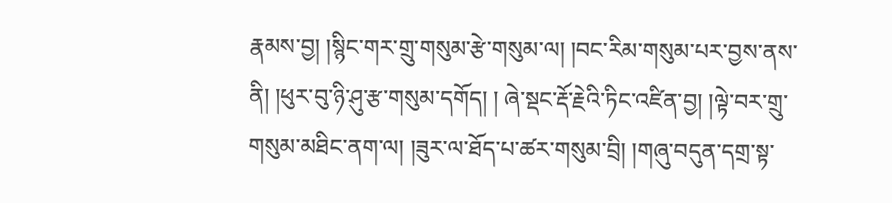རྣམས་བྱ། །སྙིང་གར་གྲུ་གསུམ་རྩེ་གསུམ་ལ། །བང་རིམ་གསུམ་པར་བྱས་ནས་ནི། །ཕུར་བུ་ཉི་ཤུ་རྩ་གསུམ་དགོད། ། ཞེ་སྡང་རྡོ་རྗེའི་ཏིང་འཛིན་བྱ། །ལྟེ་བར་གྲུ་གསུམ་མཐིང་ནག་ལ། །ཟུར་ལ་ཐོད་པ་ཚར་གསུམ་བྲི། །གཞུ་བདུན་དགྲ་སྟ་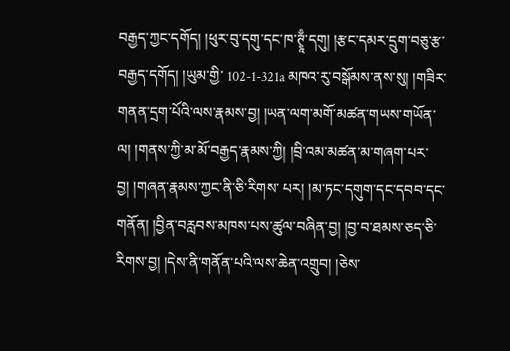བརྒྱད་ཀྱང་དགོད། །ཕུར་བུ་དགུ་དང་ཁ་ཊྭཱྃ་དགུ། །རྩང་དམར་དྲུག་བཅུ་རྩ་བརྒྱད་དགོད། །ཡུམ་གྱི་ 102-1-321a མཁའ་རུ་བསྒོམས་ནས་སུ། །གཟིར་གནན་དྲག་པོའི་ལས་རྣམས་བྱ། །ཡན་ལག་མགོ་མཚན་གཡས་གཡོན་ལ། །གནས་ཀྱི་མ་མོ་བརྒྱད་རྣམས་ཀྱི། །བྲི་འམ་མཚན་མ་གཞག་པར་བྱ། །གཞན་རྣམས་ཀྱང་ནི་ཅི་རིགས་ པར། །མ་ཏང་དགུག་དང་དབབ་དང་གནོན། །བྱིན་བརླབས་མཁས་པས་ཚུལ་བཞིན་བྱ། །བྱ་བ་ཐམས་ཅད་ཅི་རིགས་བྱ། །དེས་ནི་གནོན་པའི་ལས་ཆེན་འགྲུབ། །ཅེས་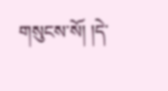གསུངས་སོ། །དེ་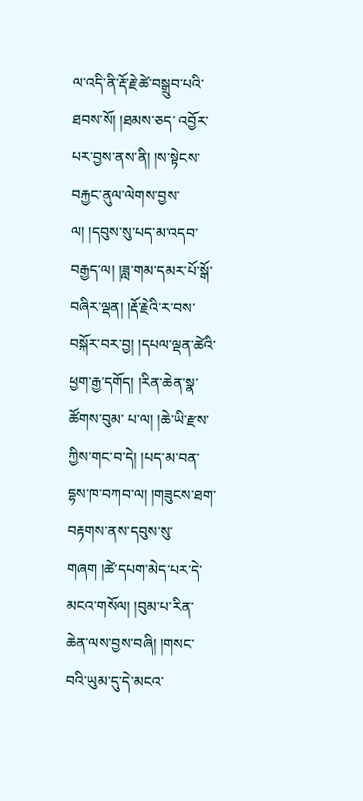ལ་འདི་ནི་རྡོ་རྗེ་ཚེ་བསྒྲུབ་པའི་ཐབས་སོ། །ཐམས་ཅད་ འབྱོར་པར་བྱས་ནས་ནི། །ས་སྟེངས་བརྐྱང་ནུལ་ལེགས་བྱས་ལ། །དབུས་སུ་པད་མ་འདབ་བརྒྱད་ལ། །ཟླ་གམ་དམར་པོ་སྒོ་བཞིར་ལྡན། །རྡོ་རྗེའི་ར་བས་བསྐོར་བར་བྱ། །དཔལ་ལྡན་ཚེའི་ཕྱག་རྒྱ་དགོད། །རིན་ཆེན་སྣ་ཚོགས་བུམ་ པ་ལ། །ཆེ་ཡི་རྫས་ཀྱིས་གང་བ་དེ། །པད་མ་བན་དྷས་ཁ་བཀབ་ལ། །གཟུངས་ཐག་བརྟགས་ནས་དབུས་སུ་གཞག །ཚེ་དཔག་མེད་པར་དེ་མངའ་གསོལ། །བུམ་པ་རིན་ཆེན་ལས་བྱས་བཞི། །གསང་བའི་ཡུམ་དུ་དེ་མངའ་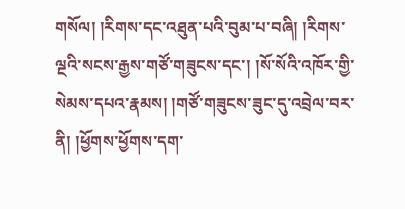གསོལ། །རིགས་དང་འཐུན་པའི་བུམ་པ་བཞི། །རིགས་ལྔའི་སངས་རྒྱས་གཙོ་གཟུངས་དང་། །སོ་སོའི་འཁོར་གྱི་སེམས་དཔའ་རྣམས། །གཙོ་གཟུངས་ཟུང་དུ་འབྲེལ་བར་ནི། །ཕྱོགས་ཕྱོགས་དག་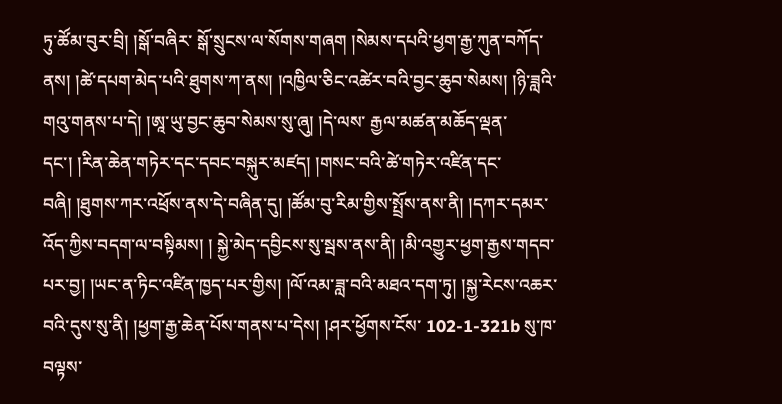ཏུ་ཚོམ་བུར་བྲི། །སྒོ་བཞིར་ སྒོ་སྲུངས་ལ་སོགས་གཞག །སེམས་དཔའི་ཕྱག་རྒྱ་ཀུན་བཀོད་ནས། །ཚེ་དཔག་མེད་པའི་ཐུགས་ཀ་ནས། །འཁྱིལ་ཅིང་འཚེར་བའི་བྱང་ཆུབ་སེམས། །ཉི་ཟླའི་གའུ་གནས་པ་དེ། །ཨཱ་ཡུ་བྱང་ཆུབ་སེམས་སུ་ཞུ། །དེ་ལས་ རྒྱལ་མཚན་མཆོད་ལྡན་དང་། །རིན་ཆེན་གཏེར་དང་དབང་བསྐུར་མཛད། །གསང་བའི་ཚེ་གཏེར་འཛིན་དང་བཞི། །ཐུགས་ཀར་འཕྲོས་ནས་དེ་བཞིན་དུ། །ཚོམ་བུ་རིམ་གྱིས་སྤྲོས་ནས་ནི། །དཀར་དམར་འོད་ཀྱིས་བདག་ལ་བསྟིམས། ། སྐྱེ་མེད་དབྱིངས་སུ་སྦས་ནས་ནི། །མི་འགྱུར་ཕྱག་རྒྱས་གདབ་པར་བྱ། །ཡང་ན་ཏིང་འཛིན་ཁྱད་པར་གྱིས། །ལོ་འམ་ཟླ་བའི་མཐའ་དག་ཏུ། །སྐྱ་རེངས་འཆར་བའི་དུས་སུ་ནི། །ཕྱག་རྒྱ་ཆེན་པོས་གནས་པ་དེས། །ཤར་ཕྱོགས་ངོས་ 102-1-321b སུ་ཁ་བལྟས་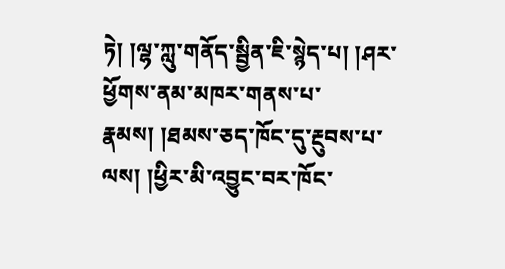ཏེ། །ལྷ་ཀླུ་གནོད་སྦྱིན་ཇི་སྙེད་པ། །ཤར་ཕྱོགས་ནམ་མཁར་གནས་པ་རྣམས། །ཐམས་ཅད་ཁོང་དུ་རྔུབས་པ་ལས། །ཕྱིར་མི་འབྱུང་བར་ཁོང་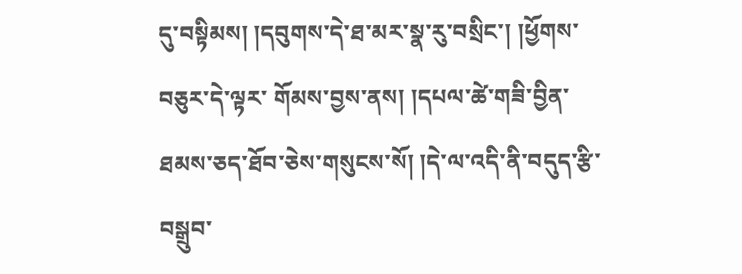དུ་བསྟིམས། །དབུགས་དེ་ཐ་མར་སྣ་རུ་བསྲིང་། །ཕྱོགས་བཅུར་དེ་ལྟར་ གོམས་བྱས་ནས། །དཔལ་ཚེ་གཟི་བྱིན་ཐམས་ཅད་ཐོབ་ཅེས་གསུངས་སོ། །དེ་ལ་འདི་ནི་བདུད་རྩི་བསྒྲུབ་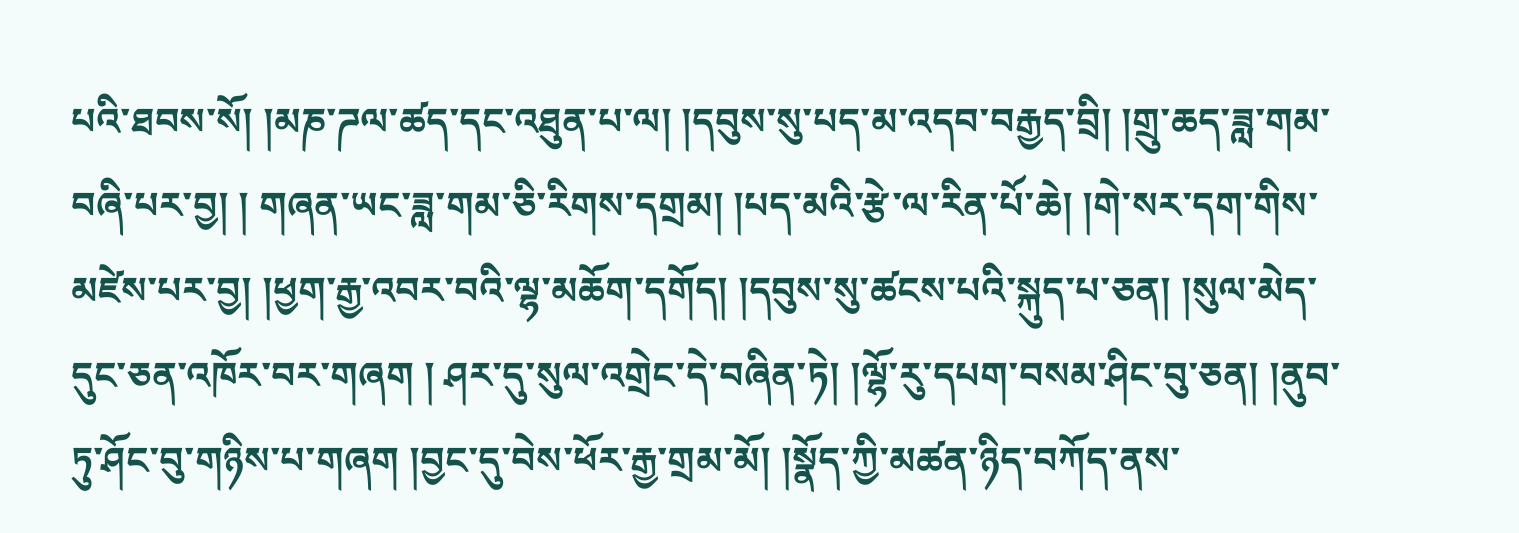པའི་ཐབས་སོ། །མཎ་ཌལ་ཚད་དང་འཐུན་པ་ལ། །དབུས་སུ་པད་མ་འདབ་བརྒྱད་བྲི། །གྲུ་ཆད་ཟླ་གམ་བཞི་པར་བྱ། ། གཞན་ཡང་ཟླ་གམ་ཅི་རིགས་དགྲམ། །པད་མའི་རྩེ་ལ་རིན་པོ་ཆེ། །གེ་སར་དག་གིས་མཛེས་པར་བྱ། །ཕྱག་རྒྱ་འབར་བའི་ལྷ་མཆོག་དགོད། །དབུས་སུ་ཚངས་པའི་སྐུད་པ་ཅན། །སུལ་མེད་དུང་ཅན་འཁོར་བར་གཞག ། ཤར་དུ་སུལ་འགྲེང་དེ་བཞིན་ཏེ། །ལྷོ་རུ་དཔག་བསམ་ཤིང་བུ་ཅན། །ནུབ་ཏུ་ཤོང་བུ་གཉིས་པ་གཞག །བྱང་དུ་བེས་ཕོར་རྒྱ་གྲམ་མོ། །སྣོད་ཀྱི་མཚན་ཉིད་བཀོད་ནས་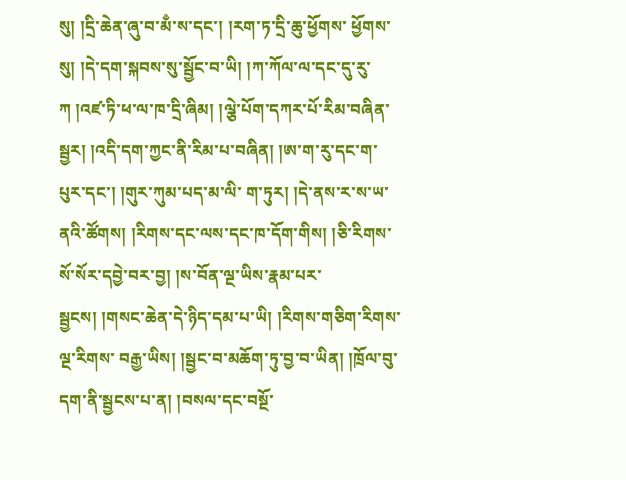སུ། །དྲི་ཆེན་ཞུ་བ་མྃ་ས་དང་། །རག་ཏ་དྲི་ཆུ་ཕྱོགས་ ཕྱོགས་སུ། །དེ་དག་སྐབས་སུ་སྦྱོང་བ་ཡི། །ཀ་ཀོལ་ལ་དང་དུ་རུ་ཀ །འཛ་ཏི་ཕ་ལ་ཁ་དྲི་ཞིམ། །ལྕེ་པོག་དཀར་པོ་རིམ་བཞིན་སྦྱར། །འདི་དག་ཀྱང་ནི་རིམ་པ་བཞིན། །ཨ་ག་རུ་དང་ག་པུར་དང་། །གུར་ཀུམ་པད་མ་ལི་ ག་ཏུར། །དེ་ནས་ར་ས་ཡ་ནའི་ཚོགས། །རིགས་དང་ལས་དང་ཁ་དོག་གིས། །ཅི་རིགས་སོ་སོར་དབྱེ་བར་བྱ། །ས་བོན་ལྔ་ཡིས་རྣམ་པར་སྦྱངས། །གསང་ཆེན་དེ་ཉིད་དམ་པ་ཡི། །རིགས་གཅིག་རིགས་ལྔ་རིགས་ བརྒྱ་ཡིས། །སྦྱང་བ་མཆོག་ཏུ་བྱ་བ་ཡིན། །ཁྲོལ་བུ་དག་ནི་སྦྱངས་པ་ན། །བསལ་དང་བསྔོ་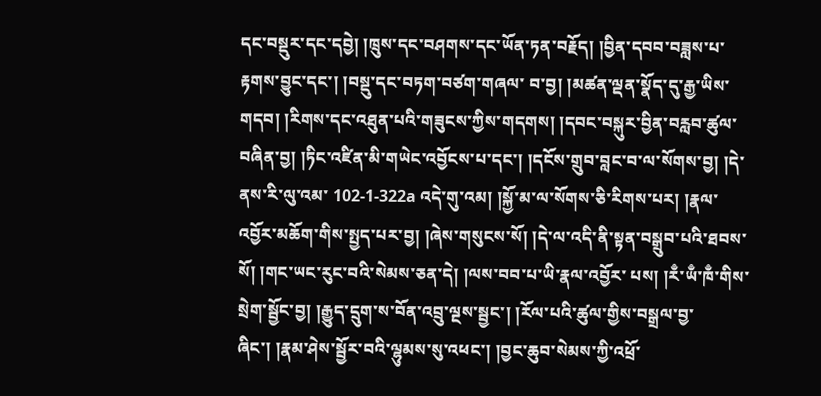དང་བསྡུར་དང་དབྱེ། །ཁྲུས་དང་བཤགས་དང་ཡོན་ཏན་བརྗོད། །བྱིན་དབབ་བཟླས་པ་རྟགས་བྱུང་དང་། །བསྡུ་དང་བཏག་བཙག་གཞལ་ བ་བྱ། །མཚན་ལྡན་སྣོད་དུ་རྒྱ་ཡིས་གདབ། །རིགས་དང་འཐུན་པའི་གཟུངས་ཀྱིས་གདགས། །དབང་བསྐུར་བྱིན་བརླབ་ཚུལ་བཞིན་བྱ། །ཏིང་འཛིན་མི་གཡེང་འབྱོངས་པ་དང་། །དངོས་གྲུབ་བླང་བ་ལ་སོགས་བྱ། །དེ་ནས་རི་ལུ་འམ་ 102-1-322a འདེ་གུ་འམ། །སྐྱོ་མ་ལ་སོགས་ཅི་རིགས་པར། །རྣལ་འབྱོར་མཆོག་གིས་སྤྱད་པར་བྱ། །ཞེས་གསུངས་སོ། །དེ་ལ་འདི་ནི་སྟན་བསྒྲུབ་པའི་ཐབས་སོ། །གང་ཡང་རུང་བའི་སེམས་ཅན་དེ། །ལས་བབ་པ་ཡི་རྣལ་འབྱོར་ པས། །རྃ་ཡྃ་ཁྃ་གིས་སྲེག་སྦྱོང་བྱ། །རྒྱུད་དྲུག་ས་བོན་འབྲུ་ལྔས་སྦྱང་། །རོལ་པའི་ཚུལ་གྱིས་བསྒྲལ་བྱ་ཞིང་། །རྣམ་ཤེས་སྦྱོར་བའི་ལྷུམས་སུ་འཕང་། །བྱང་ཆུབ་སེམས་ཀྱི་འཕྲོ་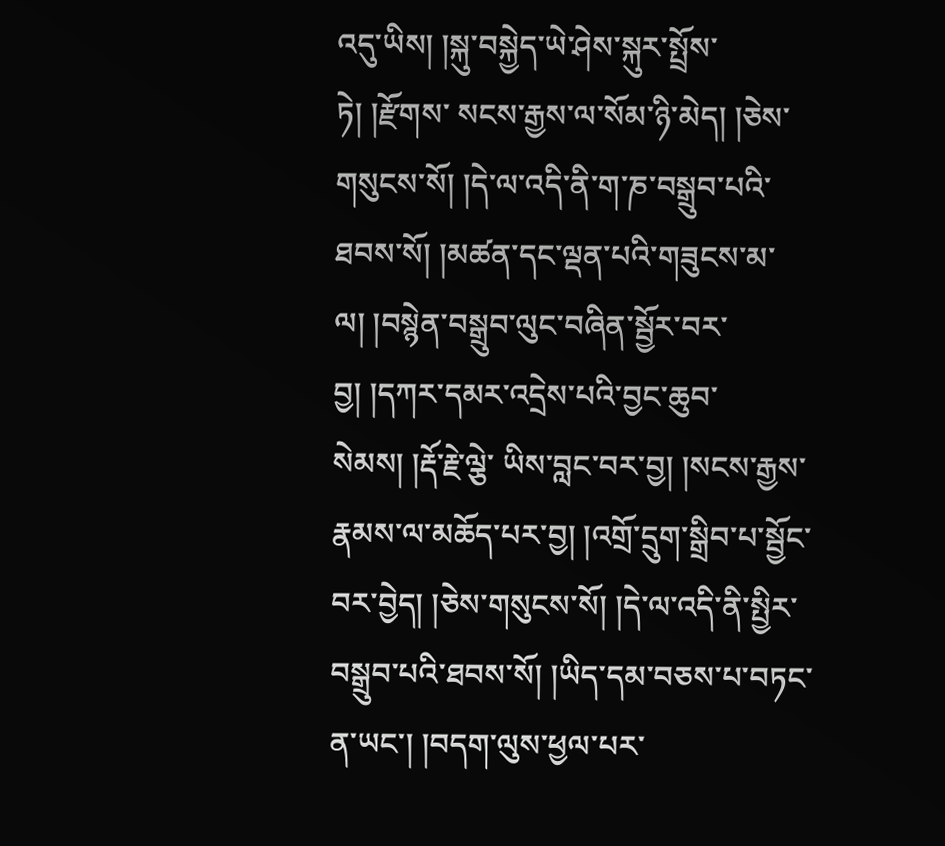འདུ་ཡིས། །སྐུ་བསྐྱེད་ཡེ་ཤེས་སྐུར་སྤྲོས་ཏེ། །རྫོགས་ སངས་རྒྱས་ལ་སོམ་ཉི་མེད། །ཅེས་གསུངས་སོ། །དེ་ལ་འདི་ནི་ག་ཎ་བསྒྲུབ་པའི་ཐབས་སོ། །མཚན་དང་ལྡན་པའི་གཟུངས་མ་ལ། །བསྙེན་བསྒྲུབ་ལུང་བཞིན་སྦྱོར་བར་བྱ། །དཀར་དམར་འདྲེས་པའི་བྱང་ཆུབ་སེམས། །རྡོ་རྗེ་ལྕེ་ ཡིས་བླང་བར་བྱ། །སངས་རྒྱས་རྣམས་ལ་མཆོད་པར་བྱ། །འགྲོ་དྲུག་སྒྲིབ་པ་སྦྱོང་བར་བྱེད། །ཅེས་གསུངས་སོ། །དེ་ལ་འདི་ནི་སྤྱིར་བསྒྲུབ་པའི་ཐབས་སོ། །ཡིད་དམ་བཅས་པ་བཏང་ན་ཡང་། །བདག་ལུས་ཕྱལ་པར་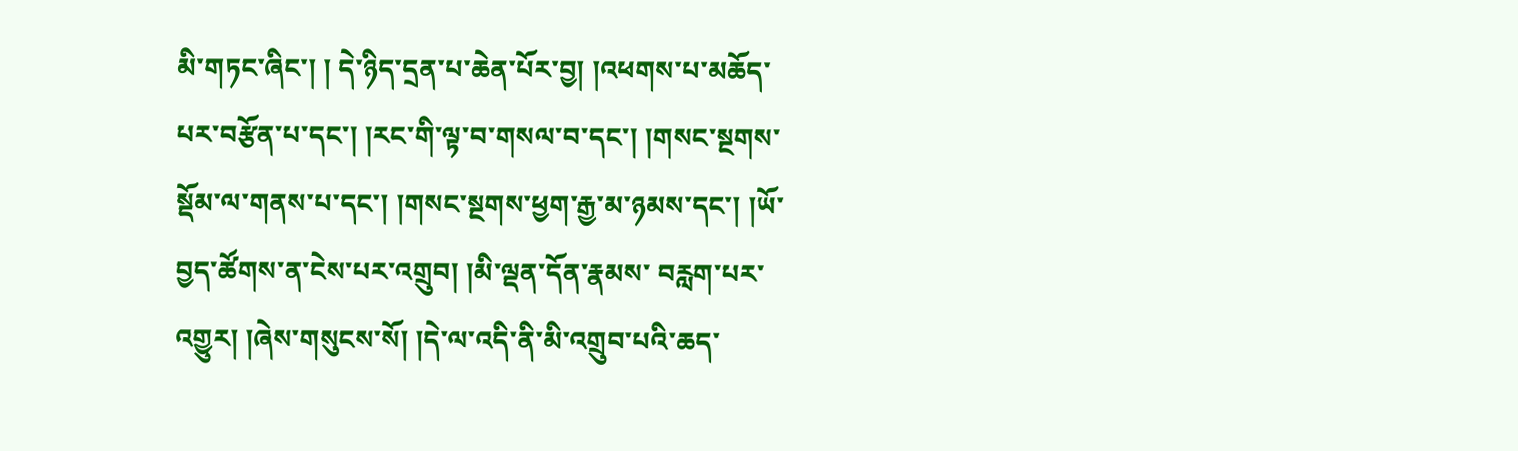མི་གཏང་ཞིང་། ། དེ་ཉིད་དྲན་པ་ཆེན་པོར་བྱ། །འཕགས་པ་མཆོད་པར་བརྩོན་པ་དང་། །རང་གི་ལྟ་བ་གསལ་བ་དང་། །གསང་སྔགས་སྡོམ་ལ་གནས་པ་དང་། །གསང་སྔགས་ཕྱག་རྒྱ་མ་ཉམས་དང་། །ཡོ་བྱད་ཚོགས་ན་ངེས་པར་འགྲུབ། །མི་ལྡན་དོན་རྣམས་ བརླག་པར་འགྱུར། །ཞེས་གསུངས་སོ། །དེ་ལ་འདི་ནི་མི་འགྲུབ་པའི་ཆད་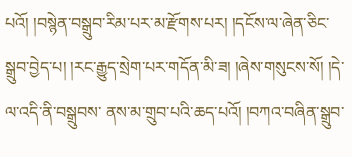པའོ། །བསྙེན་བསྒྲུབ་རིམ་པར་མ་རྫོགས་པར། །དངོས་ལ་ཞེན་ཅིང་སྒྲུབ་བྱེད་པ། །རང་རྒྱུད་སྲེག་པར་གདོན་མི་ཟ། །ཞེས་གསུངས་སོ། །དེ་ལ་འདི་ནི་བསྒྲུབས་ ནས་མ་གྲུབ་པའི་ཆད་པའོ། །བཀའ་བཞིན་སྒྲུབ་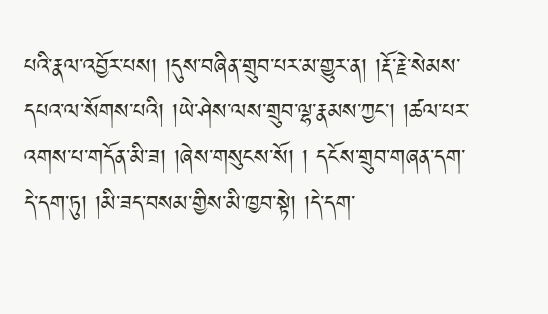པའི་རྣལ་འབྱོར་པས། །དུས་བཞིན་གྲུབ་པར་མ་གྱུར་ན། །རྡོ་རྗེ་སེམས་དཔའ་ལ་སོགས་པའི། །ཡེ་ཤེས་ལས་གྲུབ་ལྷ་རྣམས་ཀྱང་། །ཚལ་པར་འགས་པ་གདོན་མི་ཟ། །ཞེས་གསུངས་སོ། ། དངོས་གྲུབ་གཞན་དག་དེ་དག་ཏུ། །མི་ཟད་བསམ་གྱིས་མི་ཁྱབ་སྟེ། །དེ་དག་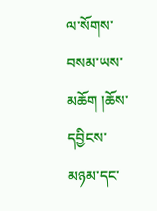ལ་སོགས་བསམ་ཡས་མཆོག །ཆོས་དབྱིངས་མཉམ་དང་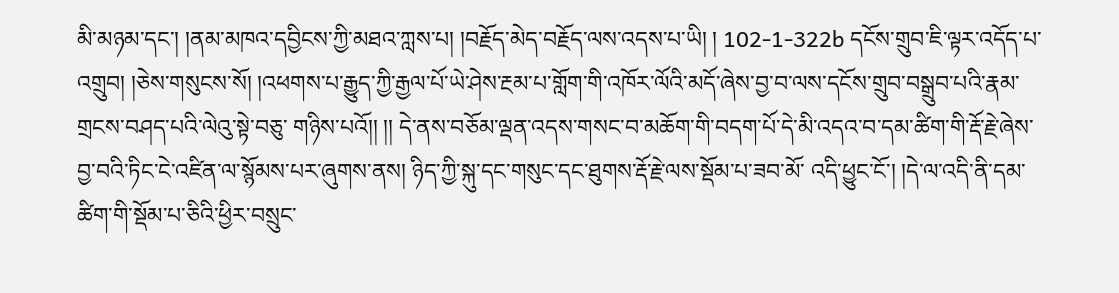མི་མཉམ་དང་། །ནམ་མཁའ་དབྱིངས་ཀྱི་མཐའ་ཀླས་པ། །བརྗོད་མེད་བརྗོད་ལས་འདས་པ་ཡི། ། 102-1-322b དངོས་གྲུབ་ཇི་ལྟར་འདོད་པ་འགྲུབ། །ཅེས་གསུངས་སོ། །འཕགས་པ་རྒྱུད་ཀྱི་རྒྱལ་པོ་ཡེ་ཤེས་རྔམ་པ་གློག་གི་འཁོར་ལོའི་མདོ་ཞེས་བྱ་བ་ལས་དངོས་གྲུབ་བསྒྲུབ་པའི་རྣམ་གྲངས་བཤད་པའི་ལེའུ་སྟེ་བཅུ་ གཉིས་པའོ།། །། དེ་ནས་བཅོམ་ལྡན་འདས་གསང་བ་མཆོག་གི་བདག་པོ་དེ་མི་འདའ་བ་དམ་ཚིག་གི་རྡོ་རྗེ་ཞེས་བྱ་བའི་ཏིང་ངེ་འཛིན་ལ་སྙོམས་པར་ཞུགས་ནས། ཉིད་ཀྱི་སྐུ་དང་གསུང་དང་ཐུགས་རྡོ་རྗེ་ལས་སྡོམ་པ་ཟབ་མོ་ འདི་ཕྱུང་ངོ་། །དེ་ལ་འདི་ནི་དམ་ཚིག་གི་སྡོམ་པ་ཅིའི་ཕྱིར་བསྲུང་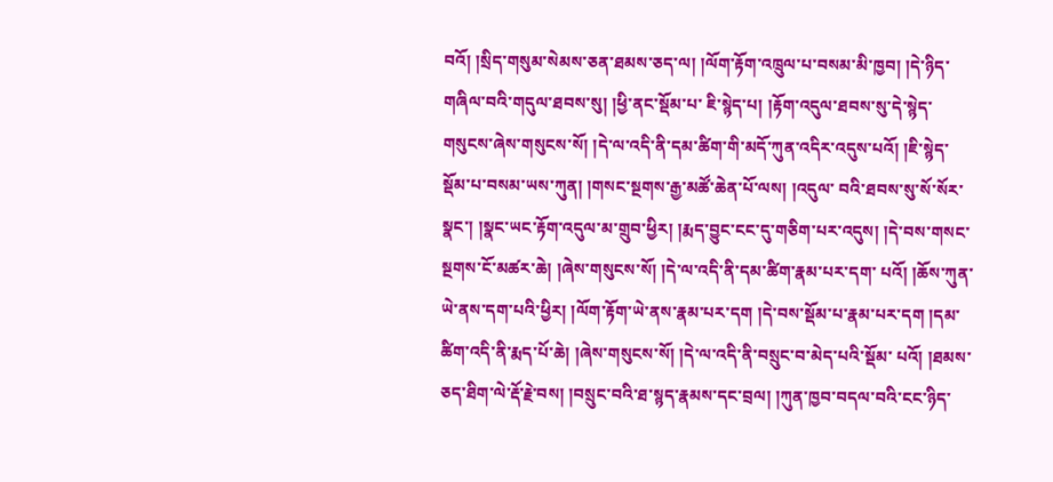བའོ། །སྲིད་གསུམ་སེམས་ཅན་ཐམས་ཅད་ལ། །ལོག་རྟོག་འཁྲུལ་པ་བསམ་མི་ཁྱབ། །དེ་ཉིད་གཞིལ་བའི་གདུལ་ཐབས་སུ། །ཕྱི་ནང་སྡོམ་པ་ ཇི་སྙེད་པ། །རྟོག་འདུལ་ཐབས་སུ་དེ་སྙེད་གསུངས་ཞེས་གསུངས་སོ། །དེ་ལ་འདི་ནི་དམ་ཚིག་གི་མདོ་ཀུན་འདིར་འདུས་པའོ། །ཇི་སྙེད་སྡོམ་པ་བསམ་ཡས་ཀུན། །གསང་སྔགས་རྒྱ་མཚོ་ཆེན་པོ་ལས། །འདུལ་ བའི་ཐབས་སུ་སོ་སོར་སྣང་། །སྣང་ཡང་རྟོག་འདུལ་མ་གྲུབ་ཕྱིར། །རྨད་བྱུང་ངང་དུ་གཅིག་པར་འདུས། །དེ་བས་གསང་སྔགས་ངོ་མཚར་ཆེ། །ཞེས་གསུངས་སོ། །དེ་ལ་འདི་ནི་དམ་ཚིག་རྣམ་པར་དག་ པའོ། །ཆོས་ཀུན་ཡེ་ནས་དག་པའི་ཕྱིར། །ལོག་རྟོག་ཡེ་ནས་རྣམ་པར་དག །དེ་བས་སྡོམ་པ་རྣམ་པར་དག །དམ་ཚིག་འདི་ནི་རྨད་པོ་ཆེ། །ཞེས་གསུངས་སོ། །དེ་ལ་འདི་ནི་བསྲུང་བ་མེད་པའི་སྡོམ་ པའོ། །ཐམས་ཅད་ཐིག་ལེ་རྡོ་རྗེ་བས། །བསྲུང་བའི་ཐ་སྙད་རྣམས་དང་བྲལ། །ཀུན་ཁྱབ་བདལ་བའི་ངང་ཉིད་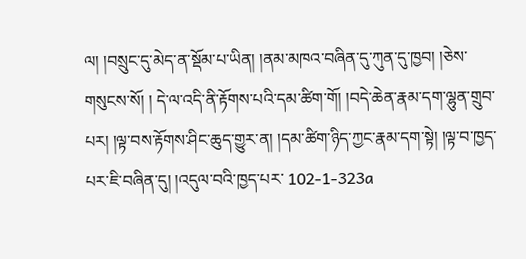ལ། །བསྲུང་དུ་མེད་ན་སྡོམ་པ་ཡིན། །ནམ་མཁའ་བཞིན་དུ་ཀུན་དུ་ཁྱབ། །ཅེས་གསུངས་སོ། ། དེ་ལ་འདི་ནི་རྟོགས་པའི་དམ་ཚིག་གོ། །བདེ་ཆེན་རྣམ་དག་ལྷུན་གྲུབ་པར། །ལྟ་བས་རྟོགས་ཤིང་ཆུད་གྱུར་ན། །དམ་ཚིག་ཉིད་ཀྱང་རྣམ་དག་སྟེ། །ལྟ་བ་ཁྱད་པར་ཇི་བཞིན་དུ། །འདུལ་བའི་ཁྱད་པར་ 102-1-323a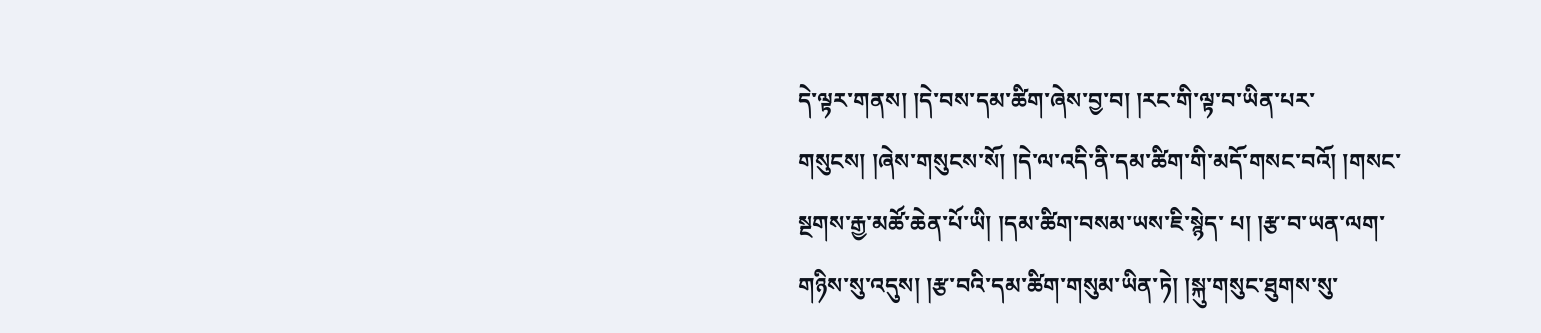དེ་ལྟར་གནས། །དེ་བས་དམ་ཚིག་ཞེས་བྱ་བ། །རང་གི་ལྟ་བ་ཡིན་པར་གསུངས། །ཞེས་གསུངས་སོ། །དེ་ལ་འདི་ནི་དམ་ཚིག་གི་མདོ་གསང་བའོ། །གསང་སྔགས་རྒྱ་མཚོ་ཆེན་པོ་ཡི། །དམ་ཚིག་བསམ་ཡས་ཇི་སྙེད་ པ། །རྩ་བ་ཡན་ལག་གཉིས་སུ་འདུས། །རྩ་བའི་དམ་ཚིག་གསུམ་ཡིན་ཏེ། །སྐུ་གསུང་ཐུགས་སུ་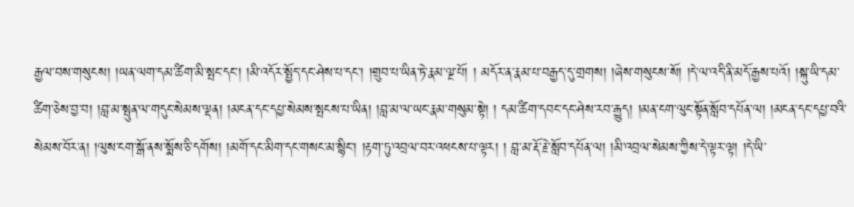རྒྱལ་བས་གསུངས། །ཡན་ལག་དམ་ཚིག་མི་སྤང་དང་། །མི་འདོར་སྤྱོད་དང་ཤེས་པ་དང་། །གྲུབ་པ་ཡིན་ཏེ་རྣམ་ལྔ་པོ། ། མདོར་ན་རྣམ་པ་བརྒྱད་དུ་གྲགས། །ཞེས་གསུངས་སོ། །དེ་ལ་འདི་ནི་མདོ་རྒྱས་པའོ། །སྐུ་ཡི་དམ་ཚིག་ཅེས་བྱ་བ། །བླ་མ་སྤུན་ལ་གདུང་སེམས་ལྡན། །མངན་དང་དཔྱ་སེམས་སྤངས་པ་ཡིན། །བླ་མ་ལ་ཡང་རྣམ་གསུམ་སྟེ། ། དམ་ཚིག་དབང་དང་ཤེས་རབ་རྒྱུད། །མན་ངག་ལུང་སྟོན་སློབ་དཔོན་ལ། །མངན་དང་དཔྱ་བའི་སེམས་བོར་ན། །ལུས་ངག་སྒོ་ནས་སྨོས་ཅི་དགོས། །མགོ་དང་མིག་དང་གསང་མ་སྙིང་། །རྟག་ཏུ་འབྲལ་བར་འཕངས་པ་ལྟར། ། བླ་མ་རྡོ་རྗེ་སློབ་དཔོན་ལ། །མི་འབྲལ་སེམས་ཀྱིས་དེ་ལྟར་ལྟ། །དེ་ཡི་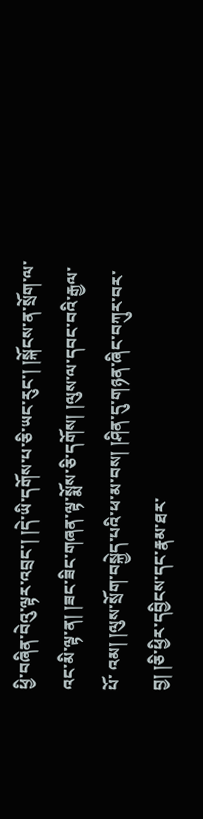ཕྱི་བཞིན་བེའུ་ལྟར་འབྲང་། །དེ་ཡི་དགོས་པ་ཅི་ཡང་རུང་། །སྐོངས་ན་སྲོག་ལ་འང་མི་ལྟ་ན། །ཟང་ཟིང་གཞན་ལྟ་སྨོས་ཅི་དགོས། །ལུས་ལ་དབང་བའི་རྒྱལ་པོ་ འམ། །ལུས་སྲོག་བསྐྱེད་པའི་ཕ་མ་བས། །ཤིན་དུ་གཉན་ཞིང་བཀུར་བར་བྱ། །ཅི་ཕྱིར་དབྱིངས་དང་རྣམ་ཐར་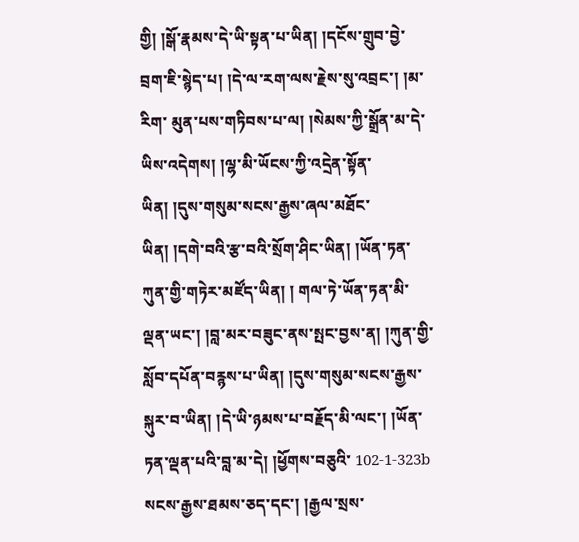གྱི། །སྒོ་རྣམས་དེ་ཡི་སྟན་པ་ཡིན། །དངོས་གྲུབ་བྱེ་བྲག་ཇི་སྙེད་པ། །དེ་ལ་རག་ལས་རྗེས་སུ་འབྲང་། །མ་རིག་ མུན་པས་གཏིབས་པ་ལ། །སེམས་ཀྱི་སྒྲོན་མ་དེ་ཡིས་འདེགས། །ལྷ་མི་ཡོངས་ཀྱི་འདྲེན་སྟོན་ཡིན། །དུས་གསུམ་སངས་རྒྱས་ཞལ་མཐོང་ཡིན། །དགེ་བའི་རྩ་བའི་སྲོག་ཤིང་ཡིན། །ཡོན་ཏན་ཀུན་གྱི་གཏེར་མཛོད་ཡིན། ། གལ་ཏེ་ཡོན་ཏན་མི་ལྡན་ཡང་། །བླ་མར་བཟུང་ནས་སྤང་བྱས་ན། །ཀུན་གྱི་སློབ་དཔོན་བརྙས་པ་ཡིན། །དུས་གསུམ་སངས་རྒྱས་སྐུར་བ་ཡིན། །དེ་ཡི་ཉམས་པ་བརྗོད་མི་ལང་། །ཡོན་ཏན་ལྡན་པའི་བླ་མ་དེ། །ཕྱོགས་བཅུའི་ 102-1-323b སངས་རྒྱས་ཐམས་ཅད་དང་། །རྒྱལ་སྲས་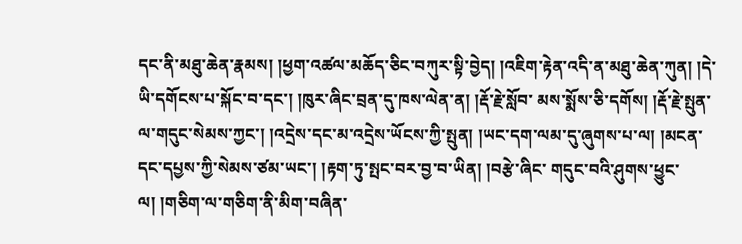དང་ནི་མཐུ་ཆེན་རྣམས། །ཕྱག་འཚལ་མཆོད་ཅིང་བཀུར་སྟི་བྱེད། །འཇིག་རྟེན་འདི་ན་མཐུ་ཆེན་ཀུན། །དེ་ཡི་དགོངས་པ་སྐོང་བ་དང་། །ཁུར་ཞིང་བྲན་དུ་ཁས་ལེན་ན། །རྡོ་རྗེ་སློབ་ མས་སྨོས་ཅི་དགོས། །རྡོ་རྗེ་སྤུན་ལ་གདུང་སེམས་ཀྱང་། །འདྲེས་དང་མ་འདྲེས་ཡོངས་ཀྱི་སྤུན། །ཡང་དག་ལམ་དུ་ཞུགས་པ་ལ། །མངན་དང་དཔྱས་ཀྱི་སེམས་ཙམ་ཡང་། །རྟག་ཏུ་སྤང་བར་བྱ་བ་ཡིན། །བརྩེ་ཞིང་ གདུང་བའི་ཤུགས་ཕྱུང་ལ། །གཅིག་ལ་གཅིག་ནི་མིག་བཞིན་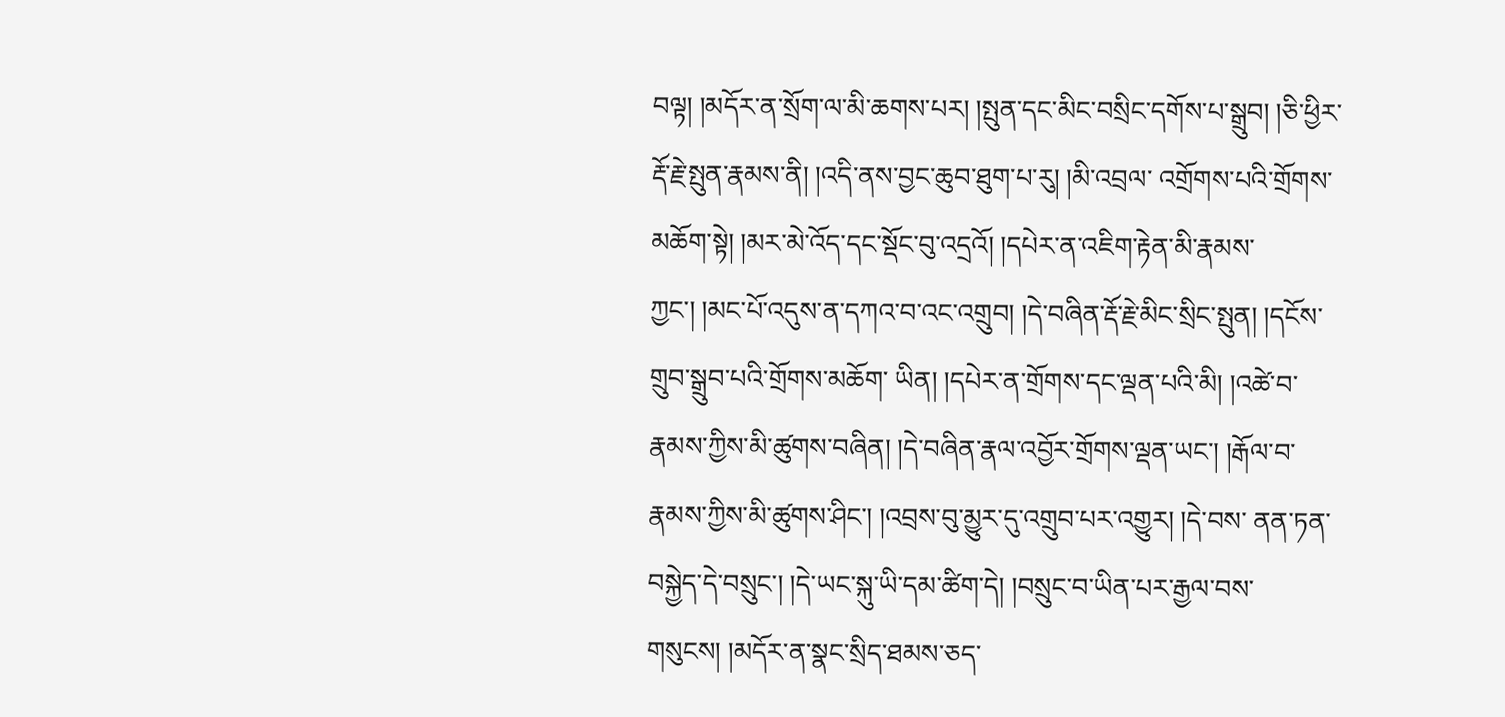བལྟ། །མདོར་ན་སྲོག་ལ་མི་ཆགས་པར། །སྤུན་དང་མིང་བསྲིང་དགོས་པ་སྒྲུབ། །ཅི་ཕྱིར་རྡོ་རྗེ་སྤུན་རྣམས་ནི། །འདི་ནས་བྱང་ཆུབ་ཐུག་པ་རུ། །མི་འབྲལ་ འགྲོགས་པའི་གྲོགས་མཆོག་སྟེ། །མར་མེ་འོད་དང་སྡོང་བུ་འདྲའོ། །དཔེར་ན་འཇིག་རྟེན་མི་རྣམས་ཀྱང་། །མང་པོ་འདུས་ན་དཀའ་བ་འང་འགྲུབ། །དེ་བཞིན་རྡོ་རྗེ་མིང་སྲིང་སྤུན། །དངོས་གྲུབ་སྒྲུབ་པའི་གྲོགས་མཆོག་ ཡིན། །དཔེར་ན་གྲོགས་དང་ལྡན་པའི་མི། །འཚེ་བ་རྣམས་ཀྱིས་མི་ཚུགས་བཞིན། །དེ་བཞིན་རྣལ་འབྱོར་གྲོགས་ལྡན་ཡང་། །རྒོལ་བ་རྣམས་ཀྱིས་མི་ཚུགས་ཤིང་། །འབྲས་བུ་མྱུར་དུ་འགྲུབ་པར་འགྱུར། །དེ་བས་ ནན་ཏན་བསྐྱེད་དེ་བསྲུང་། །དེ་ཡང་སྐུ་ཡི་དམ་ཚིག་དེ། །བསྲུང་བ་ཡིན་པར་རྒྱལ་བས་གསུངས། །མདོར་ན་སྣང་སྲིད་ཐམས་ཅད་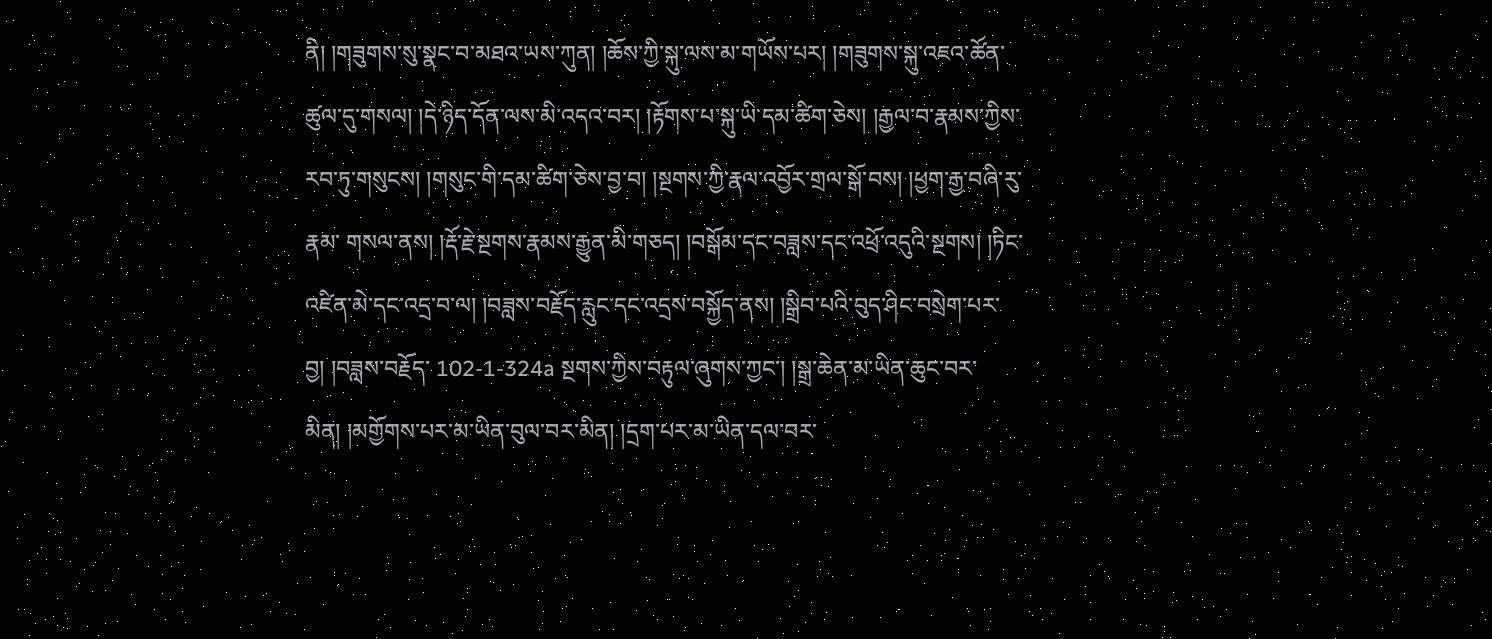ནི། །གཟུགས་སུ་སྣང་བ་མཐའ་ཡས་ཀུན། །ཆོས་ཀྱི་སྐུ་ལས་མ་གཡོས་པར། །གཟུགས་སྐུ་འཇའ་ཚོན་ ཚུལ་དུ་གསལ། །དེ་ཉིད་དོན་ལས་མི་འདའ་བར། །རྟོགས་པ་སྐུ་ཡི་དམ་ཚིག་ཅེས། །རྒྱལ་བ་རྣམས་ཀྱིས་རབ་ཏུ་གསུངས། །གསུང་གི་དམ་ཚིག་ཅེས་བྱ་བ། །སྔགས་ཀྱི་རྣལ་འབྱོར་གྲལ་སྒོ་བས། །ཕྱག་རྒྱ་བཞི་རུ་རྣམ་ གསལ་ནས། །རྡོ་རྗེ་སྔགས་རྣམས་རྒྱུན་མི་གཅད། །བསྒོམ་དང་བཟླས་དང་འཕྲོ་འདུའི་སྔགས། །ཏིང་འཛིན་མེ་དང་འདྲ་བ་ལ། །བཟླས་བརྗོད་རླུང་དང་འདྲས་བསྐྱོད་ནས། །སྒྲིབ་པའི་བུད་ཤིང་བསྲེག་པར་བྱ། །བཟླས་བརྗོད་ 102-1-324a སྔགས་ཀྱིས་བརྟུལ་ཞུགས་ཀྱང་། །སྒྲ་ཆེན་མ་ཡིན་ཆུང་བར་མིན། །མགྱོགས་པར་མ་ཡིན་བུལ་བར་མིན། །དྲག་པར་མ་ཡིན་དལ་བར་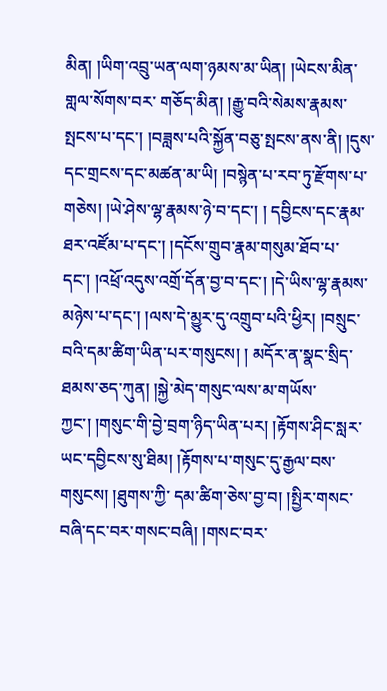མིན། །ཡིག་འབྲུ་ཡན་ལག་ཉམས་མ་ཡིན། །ཡེངས་མིན་གླལ་སོགས་བར་ གཅོད་མིན། །རྒྱུ་བའི་སེམས་རྣམས་སྤངས་པ་དང་། །བཟླས་པའི་སྐྱོན་བཅུ་སྤངས་ནས་ནི། །དུས་དང་གྲངས་དང་མཚན་མ་ཡི། །བསྙེན་པ་རབ་ཏུ་རྫོགས་པ་གཅེས། །ཡེ་ཤེས་ལྷ་རྣམས་ཉེ་བ་དང་། ། དབྱིངས་དང་རྣམ་ཐར་འཛོམ་པ་དང་། །དངོས་གྲུབ་རྣམ་གསུམ་ཐོབ་པ་དང་། །འཕྲོ་འདུས་འགྲོ་དོན་བྱ་བ་དང་། །དེ་ཡིས་ལྷ་རྣམས་མཉེས་པ་དང་། །ལས་དེ་མྱུར་དུ་འགྲུབ་པའི་ཕྱིར། །བསྲུང་བའི་དམ་ཚིག་ཡིན་པར་གསུངས། ། མདོར་ན་སྣང་སྲིད་ཐམས་ཅད་ཀུན། །སྐྱེ་མེད་གསུང་ལས་མ་གཡོས་ཀྱང་། །གསུང་གི་བྱེ་བྲག་ཉིད་ཡིན་པར། །རྟོགས་ཤིང་སླར་ཡང་དབྱིངས་སུ་ཐིམ། །རྟོགས་པ་གསུང་དུ་རྒྱལ་བས་གསུངས། །ཐུགས་ཀྱི་ དམ་ཚིག་ཅེས་བྱ་བ། །སྤྱིར་གསང་བཞི་དང་བར་གསང་བཞི། །གསང་བར་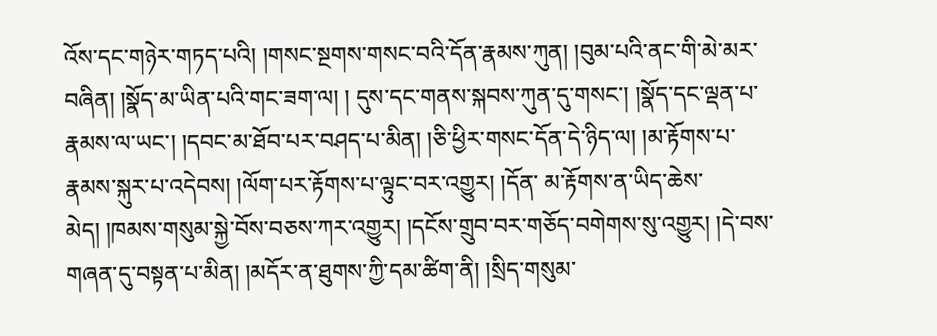འོས་དང་གཉེར་གཏད་པའི། །གསང་སྔགས་གསང་བའི་དོན་རྣམས་ཀུན། །བུམ་པའི་ནང་གི་མེ་མར་བཞིན། །སྣོད་མ་ཡིན་པའི་གང་ཟག་ལ། ། དུས་དང་གནས་སྐབས་ཀུན་དུ་གསང་། །སྣོད་དང་ལྡན་པ་རྣམས་ལ་ཡང་། །དབང་མ་ཐོབ་པར་བཤད་པ་མིན། །ཅི་ཕྱིར་གསང་དོན་དེ་ཉིད་ལ། །མ་རྟོགས་པ་རྣམས་སྐུར་པ་འདེབས། །ལོག་པར་རྟོགས་པ་ལྟུང་བར་འགྱུར། །དོན་ མ་རྟོགས་ན་ཡིད་ཆེས་མེད། །ཁམས་གསུམ་སྐྱེ་བོས་བཅས་ཀར་འགྱུར། །དངོས་གྲུབ་བར་གཅོད་བགེགས་སུ་འགྱུར། །དེ་བས་གཞན་དུ་བསྟན་པ་མིན། །མདོར་ན་ཐུགས་ཀྱི་དམ་ཚིག་ནི། །སྲིད་གསུམ་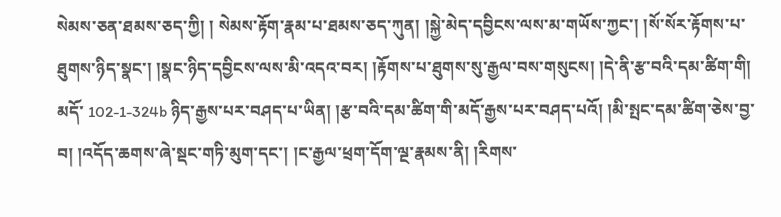སེམས་ཅན་ཐམས་ཅད་ཀྱི། ། སེམས་རྟོག་རྣམ་པ་ཐམས་ཅད་ཀུན། །སྐྱེ་མེད་དབྱིངས་ལས་མ་གཡོས་ཀྱང་། །སོ་སོར་རྟོགས་པ་ཐུགས་ཉིད་སྣང་། །སྣང་ཉིད་དབྱིངས་ལས་མི་འདའ་བར། །རྟོགས་པ་ཐུགས་སུ་རྒྱལ་བས་གསུངས། །དེ་ནི་རྩ་བའི་དམ་ཚིག་གི། མདོ་ 102-1-324b ཉིད་རྒྱས་པར་བཤད་པ་ཡིན། །རྩ་བའི་དམ་ཚིག་གི་མདོ་རྒྱས་པར་བཤད་པའོ། །མི་སྤང་དམ་ཚིག་ཅེས་བྱ་བ། །འདོད་ཆགས་ཞེ་སྡང་གཏི་མུག་དང་། །ང་རྒྱལ་ཕྲག་དོག་ལྔ་རྣམས་ནི། །རིགས་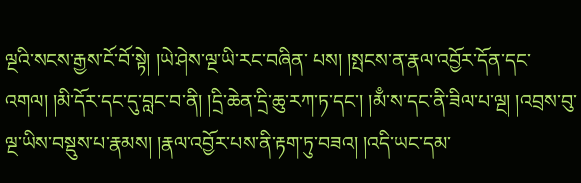ལྔའི་སངས་རྒྱས་ངོ་བོ་སྟེ། །ཡེ་ཤེས་ལྔ་ཡི་རང་བཞིན་ པས། །སྤངས་ན་རྣལ་འབྱོར་དོན་དང་འགལ། །མི་དོར་དང་དུ་བླང་བ་ནི། །དྲི་ཆེན་དྲི་ཆུ་རཀ་ཏ་དང་། །མྃ་ས་དང་ནི་ཟིལ་པ་ལྔ། །འབྲས་བུ་ལྔ་ཡིས་བསྡུས་པ་རྣམས། །རྣལ་འབྱོར་པས་ནི་རྟག་ཏུ་བཟའ། །འདི་ཡང་དམ་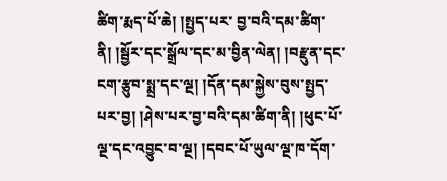ཚིག་རྨད་པོ་ཆེ། །སྤྱད་པར་ བྱ་བའི་དམ་ཚིག་ནི། །སྦྱོར་དང་སྒྲོལ་དང་མ་བྱིན་ལེན། །བརྫུན་དང་ངག་རྩུབ་སྨྲ་དང་ལྔ། །དོན་དམ་སྐྱེས་བུས་སྤྱད་པར་བྱ། །ཤེས་པར་བྱ་བའི་དམ་ཚིག་ནི། །ཕུང་པོ་ལྔ་དང་འབྱུང་བ་ལྔ། །དབང་པོ་ཡུལ་ལྔ་ཁ་དོག་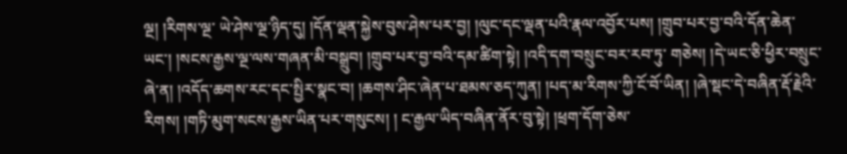ལྔ། །རིགས་ལྔ་ ཡེ་ཤེས་ལྔ་ཉིད་དུ། །དོན་ལྡན་སྐྱེས་བུས་ཤེས་པར་བྱ། །ལུང་དང་ལྡན་པའི་རྣལ་འབྱོར་པས། །གྲུབ་པར་བྱ་བའི་དོན་ཆེན་ཡང་། །སངས་རྒྱས་ལྔ་ལས་གཞན་མི་བསྒྲུབ། །གྲུབ་པར་བྱ་བའི་དམ་ཚིག་སྟེ། །འདི་དག་བསྲུང་བར་རབ་ཏུ་ གཅེས། །དེ་ཡང་ཅི་ཕྱིར་བསྲུང་ཞེ་ན། །འདོད་ཆགས་རང་དང་སྤྱིར་སྣང་བ། །ཆགས་ཤིང་ཞེན་པ་ཐམས་ཅད་ཀུན། །པད་མ་རིགས་ཀྱི་ངོ་བོ་ཡིན། །ཞེ་སྡང་དེ་བཞིན་རྡོ་རྗེའི་རིགས། །གཏི་མུག་སངས་རྒྱས་ཡིན་པར་གསུངས། ། ང་རྒྱལ་ཡིད་བཞིན་ནོར་བུ་སྟེ། །ཕྲག་དོག་ཅེས་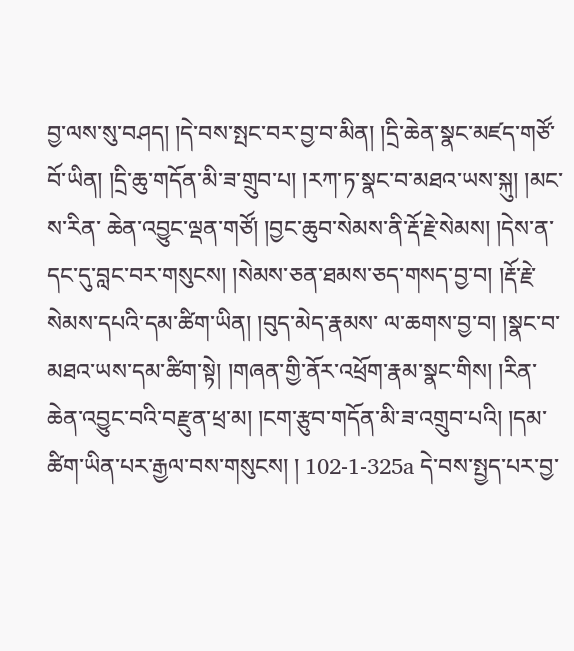བྱ་ལས་སུ་བཤད། །དེ་བས་སྤང་བར་བྱ་བ་མིན། །དྲི་ཆེན་སྣང་མཛད་གཙོ་བོ་ཡིན། །དྲི་ཆུ་གདོན་མི་ཟ་གྲུབ་པ། །རཀ་ཏ་སྣང་བ་མཐའ་ཡས་སྐུ། །མང་ས་རིན་ ཆེན་འབྱུང་ལྡན་གཙོ། །བྱང་ཆུབ་སེམས་ནི་རྡོ་རྗེ་སེམས། །དེས་ན་དང་དུ་བླང་བར་གསུངས། །སེམས་ཅན་ཐམས་ཅད་གསད་བྱ་བ། །རྡོ་རྗེ་སེམས་དཔའི་དམ་ཚིག་ཡིན། །བུད་མེད་རྣམས་ ལ་ཆགས་བྱ་བ། །སྣང་བ་མཐའ་ཡས་དམ་ཚིག་སྟེ། །གཞན་གྱི་ནོར་འཕྲོག་རྣམ་སྣང་གིས། །རིན་ཆེན་འབྱུང་བའི་བརྫུན་ཕྲ་མ། །ངག་རྩུབ་གདོན་མི་ཟ་འགྲུབ་པའི། །དམ་ཚིག་ཡིན་པར་རྒྱལ་བས་གསུངས། ། 102-1-325a དེ་བས་སྤྱད་པར་བྱ་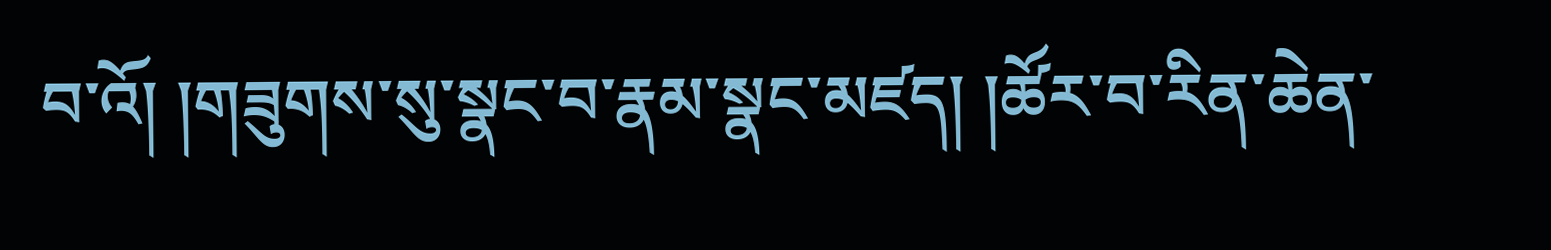བ་འོ། །གཟུགས་སུ་སྣང་བ་རྣམ་སྣང་མཛད། །ཚོར་བ་རིན་ཆེན་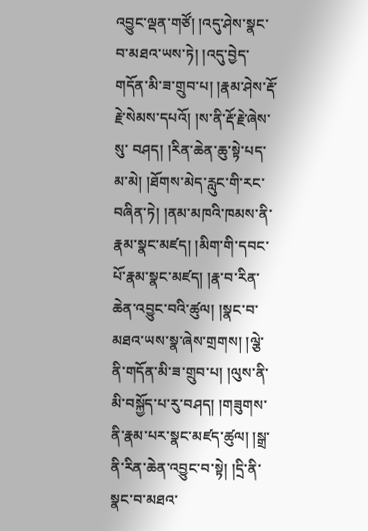འབྱུང་ལྡན་གཙོ། །འདུ་ཤེས་སྣང་བ་མཐའ་ཡས་ཏེ། །འདུ་བྱེད་གདོན་མི་ཟ་གྲུབ་པ། །རྣམ་ཤེས་རྡོ་རྗེ་སེམས་དཔའོ། །ས་ནི་རྡོ་རྗེ་ཞེས་སུ་ བཤད། །རིན་ཆེན་ཆུ་སྟེ་པད་མ་མེ། །ཐོགས་མེད་རླུང་གི་རང་བཞིན་ཏེ། །ནམ་མཁའི་ཁམས་ནི་རྣམ་སྣང་མཛད། །མིག་གི་དབང་པོ་རྣམ་སྣང་མཛད། །རྣ་བ་རིན་ཆེན་འབྱུང་བའི་ཚུལ། །སྣང་བ་མཐའ་ཡས་སྣ་ཞེས་གྲགས། །ལྕེ་ ནི་གདོན་མི་ཟ་གྲུབ་པ། །ལུས་ནི་མི་བསྐྱོད་པ་རུ་བཤད། །གཟུགས་ནི་རྣམ་པར་སྣང་མཛད་ཚུལ། །སྒྲ་ནི་རིན་ཆེན་འབྱུང་བ་སྟེ། །དྲི་ནི་སྣང་བ་མཐའ་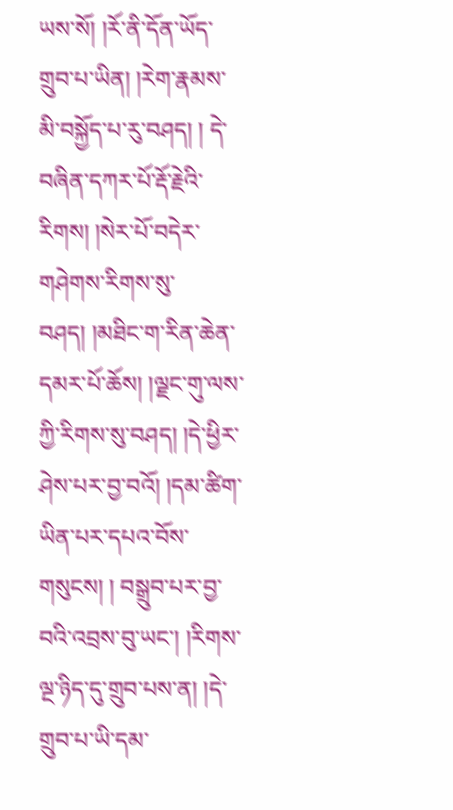ཡས་སོ། །རོ་ནི་དོན་ཡོད་གྲུབ་པ་ཡིན། །རེག་རྣམས་མི་བསྐྱོད་པ་རུ་བཤད། ། དེ་བཞིན་དཀར་པོ་རྡོ་རྗེའི་རིགས། །སེར་པོ་བདེར་གཤེགས་རིགས་སུ་བཤད། །མཐིང་ག་རིན་ཆེན་དམར་པོ་ཆོས། །ལྗང་གུ་ལས་ཀྱི་རིགས་སུ་བཤད། །དེ་ཕྱིར་ཤེས་པར་བྱ་བའོ། །དམ་ཚིག་ཡིན་པར་དཔའ་བོས་གསུངས། ། བསྒྲུབ་པར་བྱ་བའི་འབྲས་བུ་ཡང་། །རིགས་ལྔ་ཉིད་དུ་གྲུབ་པས་ན། །དེ་གྲུབ་པ་ཡི་དམ་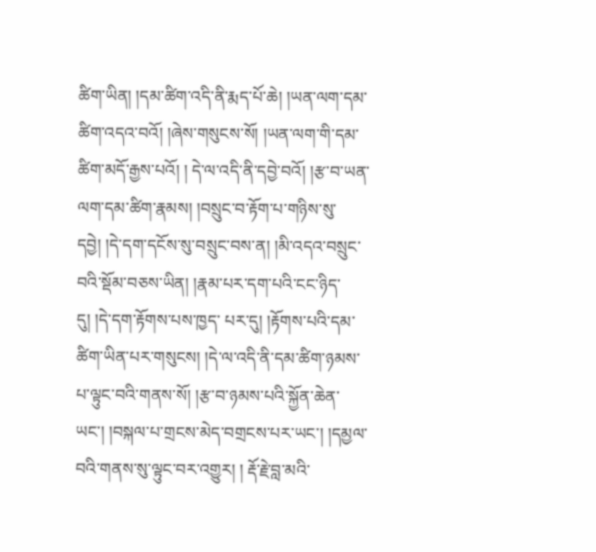ཚིག་ཡིན། །དམ་ཚིག་འདི་ནི་རྨད་པོ་ཆེ། །ཡན་ལག་དམ་ཚིག་འདའ་བའོ། །ཞེས་གསུངས་སོ། །ཡན་ལག་གི་དམ་ཚིག་མདོ་རྒྱས་པའོ། ། དེ་ལ་འདི་ནི་དབྱེ་བའོ། །རྩ་བ་ཡན་ལག་དམ་ཚིག་རྣམས། །བསྲུང་བ་རྟོག་པ་གཉིས་སུ་དབྱེ། །དེ་དག་དངོས་སུ་བསྲུང་བས་ན། །མི་འདའ་བསྲུང་བའི་སྡོམ་བཅས་ཡིན། །རྣམ་པར་དག་པའི་ངང་ཉིད་དུ། །དེ་དག་རྟོགས་པས་ཁྱད་ པར་དུ། །རྟོགས་པའི་དམ་ཚིག་ཡིན་པར་གསུངས། །དེ་ལ་འདི་ནི་དམ་ཚིག་ཉམས་པ་ལྟུང་བའི་གནས་སོ། །རྩ་བ་ཉམས་པའི་སྐྱོན་ཆེན་ཡང་། །བསྐལ་པ་གྲངས་མེད་བགྲངས་པར་ཡང་། །དམྱལ་བའི་གནས་སུ་ལྟུང་བར་འགྱུར། ། རྡོ་རྗེ་བླ་མའི་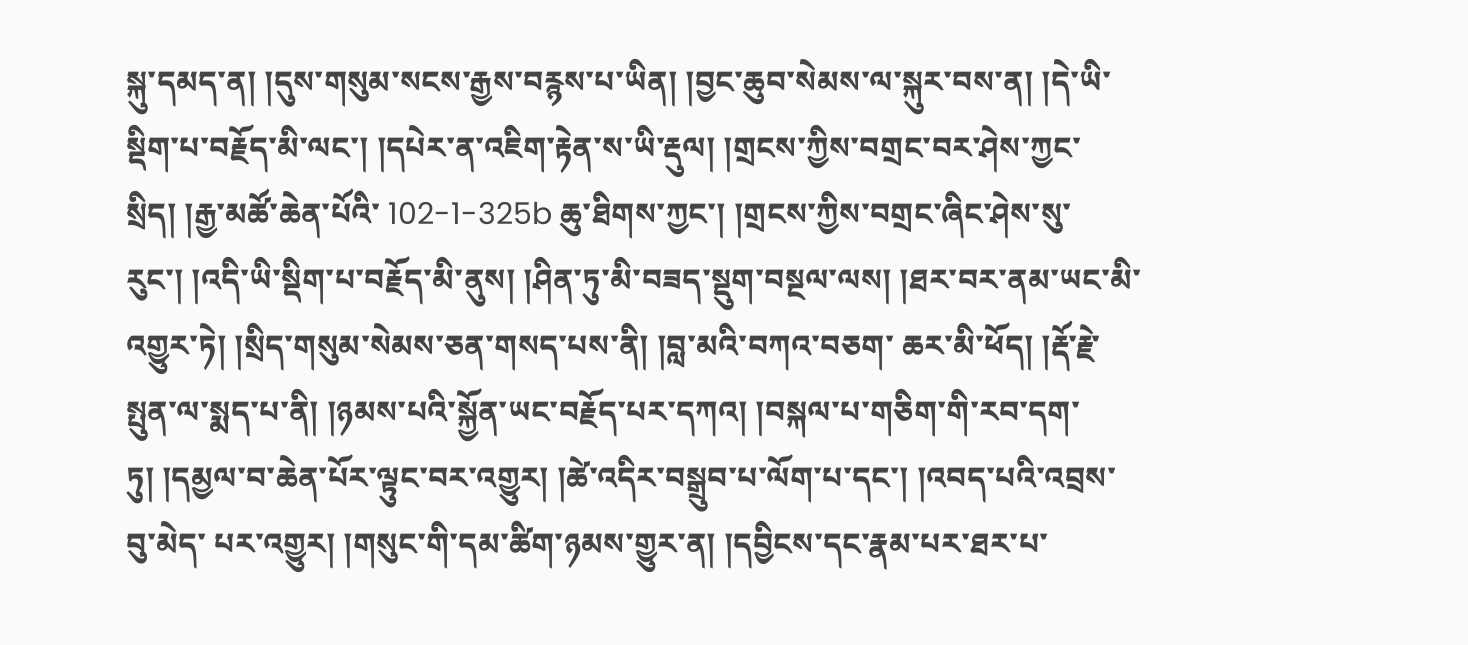སྐུ་དམད་ན། །དུས་གསུམ་སངས་རྒྱས་བརྙས་པ་ཡིན། །བྱང་ཆུབ་སེམས་ལ་སྐུར་བས་ན། །དེ་ཡི་སྡིག་པ་བརྗོད་མི་ལང་། །དཔེར་ན་འཇིག་རྟེན་ས་ཡི་རྡུལ། །གྲངས་ཀྱིས་བགྲང་བར་ཤེས་ཀྱང་སྲིད། །རྒྱ་མཚོ་ཆེན་པོའི་ 102-1-325b ཆུ་ཐིགས་ཀྱང་། །གྲངས་ཀྱིས་བགྲང་ཞིང་ཤེས་སུ་རུང་། །འདི་ཡི་སྡིག་པ་བརྗོད་མི་ནུས། །ཤིན་ཏུ་མི་བཟད་སྡུག་བསྔལ་ལས། །ཐར་བར་ནམ་ཡང་མི་འགྱུར་ཏེ། །སྲིད་གསུམ་སེམས་ཅན་གསད་པས་ནི། །བླ་མའི་བཀའ་བཅག་ ཆར་མི་ཕོད། །རྡོ་རྗེ་སྤུན་ལ་སྨད་པ་ནི། །ཉམས་པའི་སྐྱོན་ཡང་བརྗོད་པར་དཀའ། །བསྐལ་པ་གཅིག་གི་རབ་དག་ཏུ། །དམྱལ་བ་ཆེན་པོར་ལྟུང་བར་འགྱུར། །ཚེ་འདིར་བསྒྲུབ་པ་ལོག་པ་དང་། །འབད་པའི་འབྲས་བུ་མེད་ པར་འགྱུར། །གསུང་གི་དམ་ཚིག་ཉམས་གྱུར་ན། །དབྱིངས་དང་རྣམ་པར་ཐར་པ་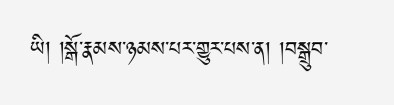ཡི། །སྒོ་རྣམས་ཉམས་པར་གྱུར་པས་ན། །བསྒྲུབ་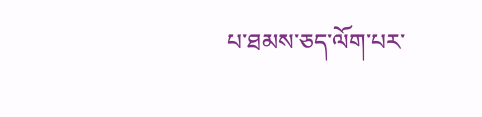པ་ཐམས་ཅད་ལོག་པར་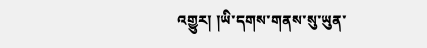འགྱུར། །ཡི་དགས་གནས་སུ་ཡུན་